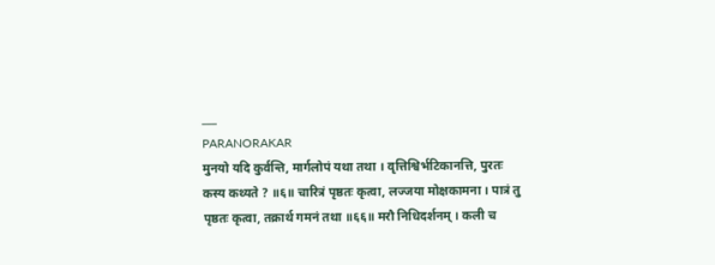___
PARANORAKAR
मुनयो यदि कुर्वन्ति, मार्गलोपं यथा तथा । वृत्तिश्विर्भटिकानत्ति, पुरतः कस्य कथ्यते ? ॥६॥ चारित्रं पृष्ठतः कृत्वा, लज्जया मोक्षकामना । पात्रं तु पृष्ठतः कृत्वा, तक्रार्थ गमनं तथा ॥६६॥ मरौ निधिदर्शनम् । कली च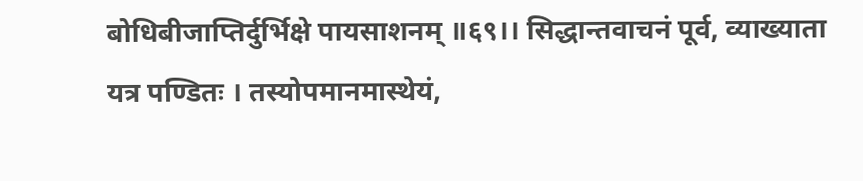बोधिबीजाप्तिर्दुर्भिक्षे पायसाशनम् ॥६९।। सिद्धान्तवाचनं पूर्व, व्याख्याता यत्र पण्डितः । तस्योपमानमास्थेयं,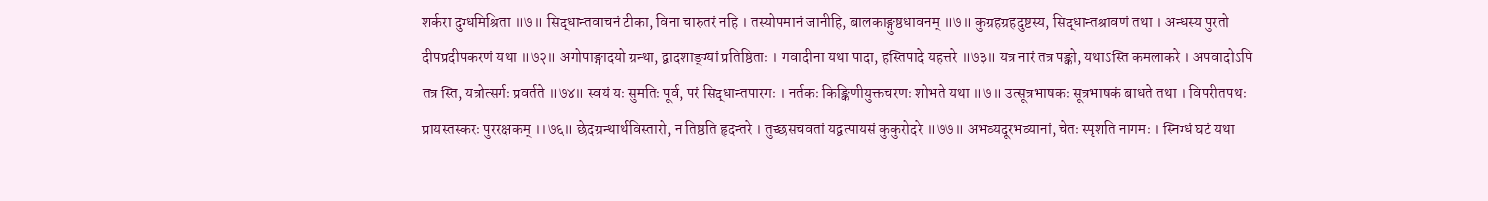शर्करा दुग्धमिश्रिता ॥७॥ सिद्धान्तवाचनं टीका, विना चारुतरं नहि । तस्योपमानं जानीहि, बालकाङ्गुष्ठधावनम् ॥७॥ कुग्रहग्रहदुष्टस्य, सिद्धान्तश्रावणं तथा । अन्धस्य पुरतो दीपप्रदीपकरणं यथा ॥७२॥ अगोपाङ्गादयो ग्रन्था, द्वादशाङ्ग्यां प्रतिष्ठिताः । गवादीना यथा पादा, हस्तिपादे यहत्तरे ॥७३॥ यत्र नारं तत्र पङ्को, यथाऽस्ति कमलाकरे । अपवादोऽपि तत्र स्ति, यत्रोत्सर्गः प्रवर्तते ॥७४॥ स्वयं यः सुमतिः पूर्व, परं सिद्धान्तपारगः । नर्तकः किङ्किणीयुक्तचरणः शोभते यथा ॥७॥ उत्सूत्रभाषकः सूत्रभाषकं बाधते तथा । विपरीतपथः प्रायस्तस्करः पुररक्षकम् ।।७६॥ छेदग्रन्थार्थविस्तारो, न तिष्ठति हृदन्तरे । तुच्छसचवतां यद्वत्पायसं कुकुरोदरे ॥७७॥ अभव्यदूरभव्यानां, चेतः स्पृशति नागमः । स्निग्धं घटं यथा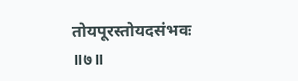तोयपूरस्तोयदसंभवः ॥७॥